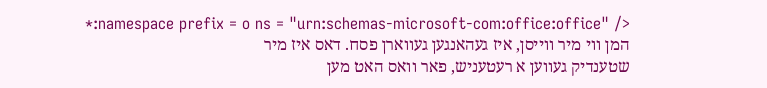*:namespace prefix = o ns = "urn:schemas-microsoft-com:office:office" />
המן ווי מיר ווייסן, איז געהאנגען געווארן פסח. דאס איז מיר
שטענדיק געווען א רעטעניש, פאר וואס האט מען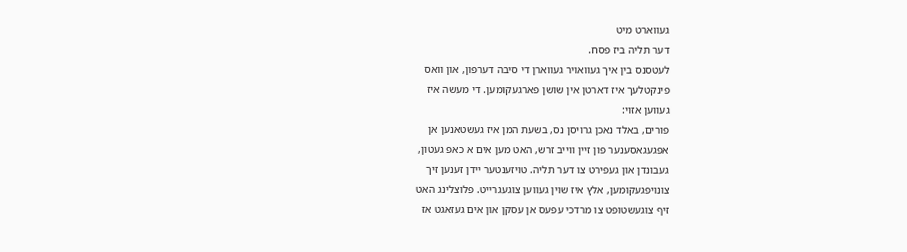געווארט מיט
דער תליה ביז פסח.
לעטסנס בין איך געוואויר געווארן די סיבה דערפון, און וואס
פינקטלעך איז דארטן אין שושן פארגעקומען. די מעשה איז
געווען אזוי:
פורים, באלד נאכן גרויסן נס, בשעת המן איז געשטאנען אן
אפגעגאסענער פון זיין ווייב זרש, האט מען אים א כאפ געטון,
געבונדן און געפירט צו דער תליה. טויזענטער יידן זענען זיך
צונויפגעקומען, אלץ איז שוין געווען צוגעגרייט. פלוצלינג האט
זיף צוגעשטופט צו מרדכי עפעס אן עסקן און אים געזאגט אז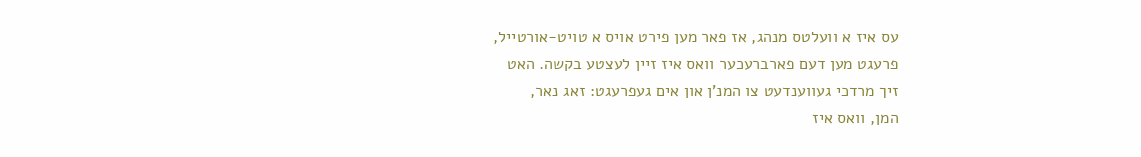עס איז א וועלטס מנהג, אז פאר מען פירט אויס א טויט-אורטייל,
פרעגט מען דעם פארברעכער וואס איז זיין לעצטע בקשה. האט
זיך מרדכי געווענדעט צו המנ'ן און אים געפרעגט: זאג נאר,
המן, וואס איז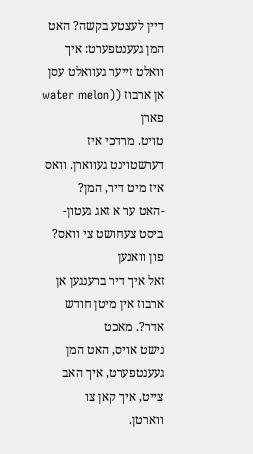דיין לעצטע בקשה? האט המן געענטפערט: איך
וואלט זייער געוואלט עסן אן ארבוז ((water melon פארן
טויט. מרדכי איז דערשטוינט געווארן. וואס איז מיט דיר, המן?
-האט ער א זאג געטון- ביסט צעחושט צי וואס? פון וואנען
זאל איך דיר ברענגען אן ארבוז אין מיטן חודש אדר?. מאכט
נישט אויס, האט המן געענטפערט, איך האב צייט, איך קאן צו
ווארטן.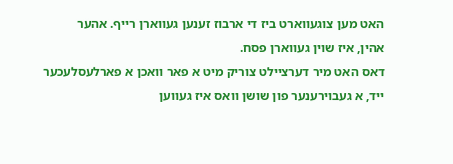האט מען צוגעווארט ביז די ארבוז זענען געווארן רייף. אהער
אהין, איז שוין געווארן פסח.
דאס האט מיר דערציילט צוריק מיט א פאר וואכן א פארלעסלעכער
ייד, א געבוירענער פון שושן וואס איז געווען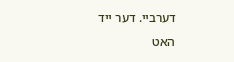דערביי. דער ייד האט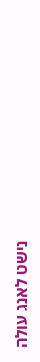נישט לאנג עולה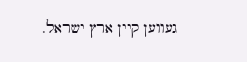געווען קיין ארץ ישראל.